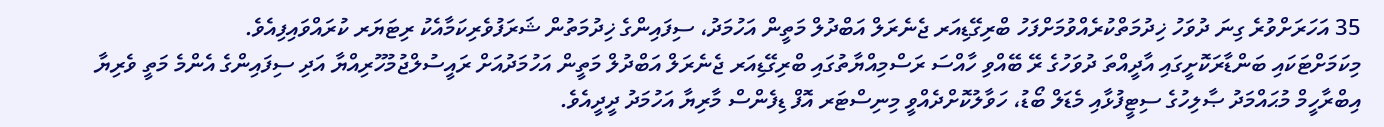35 އަހަރަށްވުރެ ގިނަ ދުވަހު ޚިދުމަތްކުރެއްވުމަށްފަހު ބްރިގޭޑިއަރ ޖެނެރަލް އަބްދުލް މަތީން އަހުމަދު، ސިފައިންގެ ޚިދުމަތުން ޝަރަފުވެރިކަމާއެކު ރިޓަޔަރ ކުރައްވައިފިއެވެ.
މިކަމަށްޓަކައި ބަންޑާރަކޮށީގައި އާދީއްތަ ދުވަހުގެ ރޭ ބޭއްވި ހާއްސަ ރަސްމިއްޔާތުގައި ބްރިގޭޑިއަރ ޖެނެރަލް އަބްދުލް މަތީން އަހުމަދުއަށް ރައީސުލްޖުމުހޫރިއްޔާ އަދި ސިފައިންގެ އެންމެ މަތީ ވެރިޔާ އިބްރާހީމް މުޙައްމަދު ޞާލިހުގެ ސިޓީފުޅާއި މެޑަލް ބޯޑު، ހަވާލުކޮށްދެއްވީ މިނިސްޓަރ އޮފް ޑިފެންސް މާރިޔާ އަހުމަދު ދީދީއެވެ.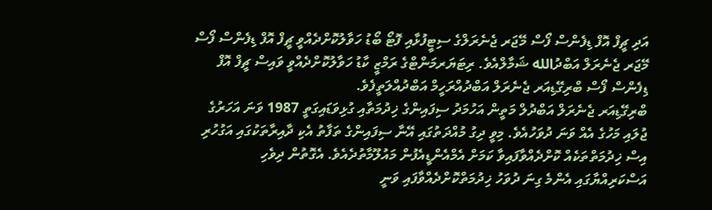އަދި ޗީފް އޮފް ޑިފެންސް ފޯސް މޭޖަރ ޖެނެރަލްގެ ސިޓީފުޅާއި ފޮޓޯ ބޯޑު ހަވާލުކޮށްދެއްވީ ޗީފް އޮފް ޑިފެންސް ފޯސް މޭޖަރ ޖެނެރަލް އަބްދުالله ޝަމާލްއެވެ. ރިޓަޔަރމަންޓްގެ ރަމްޒީ ކާޑު ހަވާލުކޮށްދެއްވީ ވައިސް ޗީފް އޮފް ޑިފެންސް ފޯސް ބްރިގޭޑިއަރ ޖެނެރަލް އަބްދުއްރަހީމް އަބްދުއްލަތީފެވެ.
ބްރިގޭޑިއަރ ޖެނެރަލް އަބްދުލް މަތީން އަހުމަދު ސިފައިންގެ ޚިދުމަތާއި ގުޅިވަޑައިގަތީ 1987 ވަނަ އަހަރުގެ ޖުލައި މަހުގެ އެއް ވަނަ ދުވަހުއެވެ. މިވީ ދިގު މުއްދަތުގައި އޭނާ ސިފައިންގެ ތަފާތު އެކި ދާއިރާތަކުގައި އަގުހުރި އިސް ޚިދުމަތްތަކެއް ކޮށްދެއްވާފައިވާ ކަމަށް އެމްއެންޑީއެފުން މައުލޫމާތުދެއެވެ. އެގޮތުން ދިވެހި އަސްކަރިއްޔާގައި އެންމެ ގިނަ ދުވަހު ޚިދުމަތްކޮށްދެއްވާފައި ވަނީ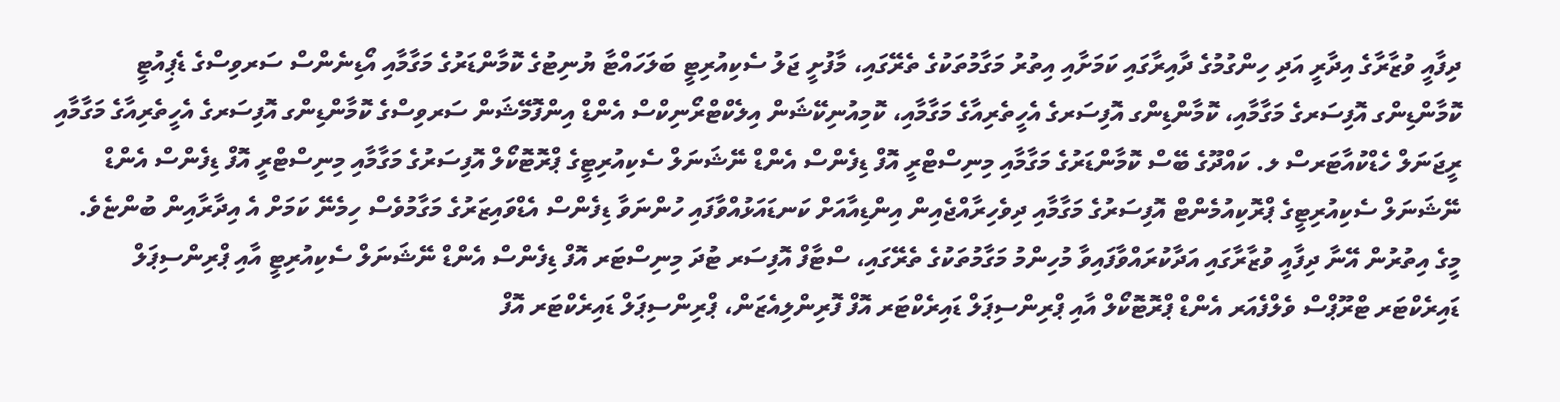ދިފާއީ ވުޒާރާގެ އިދާރީ އަދި ހިންގުމުގެ ދާއިރާގައި ކަމަށާއި އިތުރު މަގާމުތަކުގެ ތެރޭގައި، މާފުށީ ޖަލު ސެކިއުރިޓީ ބަލަހައްޓާ ޔުނިޓުގެ ކޮމާންޑަރުގެ މަގާމާއި އޯޑިނެންސް ސަރވިސްގެ ޑެޕިއުޓީ ކޮމާންޑިންގ އޮފިސަރގެ މަގާމާއި، ކޮމާންޑިންގ އޮފިސަރގެ އެހީތެރިއާގެ މަގާމާއި، ކޮމިއުނިކޭޝަން އިލެކްޓްރޯނިކްސް އެންޑް އިންފޮމޭޝަން ސަރވިސްގެ ކޮމާންޑިންގ އޮފިސަރގެ އެހީތެރިއާގެ މަގާމާއި ރީޖަނަލް ހެޑްކުއާޓަރސް ލ. ކައްދޫގެ ބޭސް ކޮމާންޑަރުގެ މަގާމާއި މިނިސްޓްރީ އޮފް ޑިފެންސް އެންޑް ނޭޝަނަލް ސެކިއުރިޓީގެ ޕްރޮޓޮކޯލް އޮފިސަރުގެ މަގާމާއި މިނިސްޓްރީ އޮފް ޑިފެންސް އެންޑް ނޭޝަނަލް ސެކިއުރިޓީގެ ޕްރޮކިއުމެންޓް އޮފިސަރުގެ މަގާމާއި ދިވެހިރާއްޖެއިން އިންޑިއާއަށް ކަނޑައަޅުއްވާފައި ހުންނަވާ ޑިފެންސް އެޑްވައިޒަރުގެ މަގާމުވެސް ހިމެނޭ ކަމަށް އެ އިދާރާއިން ބުންޏެވެ.
މީގެ އިތުރުން އޭނާ ދިފާއީ ވުޒާރާގައި އަދާކުރައްވާފައިވާ މުހިންމު މަގާމުތަކުގެ ތެރޭގައި، ސްޓާފް އޮފިސަރ ޓުދަ މިނިސްޓަރ އޮފް ޑިފެންސް އެންޑް ނޭޝަނަލް ސެކިއުރިޓީ އާއި ޕްރިންސިޕަލް ޑައިރެކްޓަރ ޓްރޫޕްސް ވެލްފެއަރ އެންޑް ޕްރޮޓޮކޯލް އާއި ޕްރިންސިޕަލް ޑައިރެކްޓަރ އޮފް ފޮރިންލިއެޒަން، ޕްރިންސިޕަލް ޑައިރެކްޓަރ އޮފް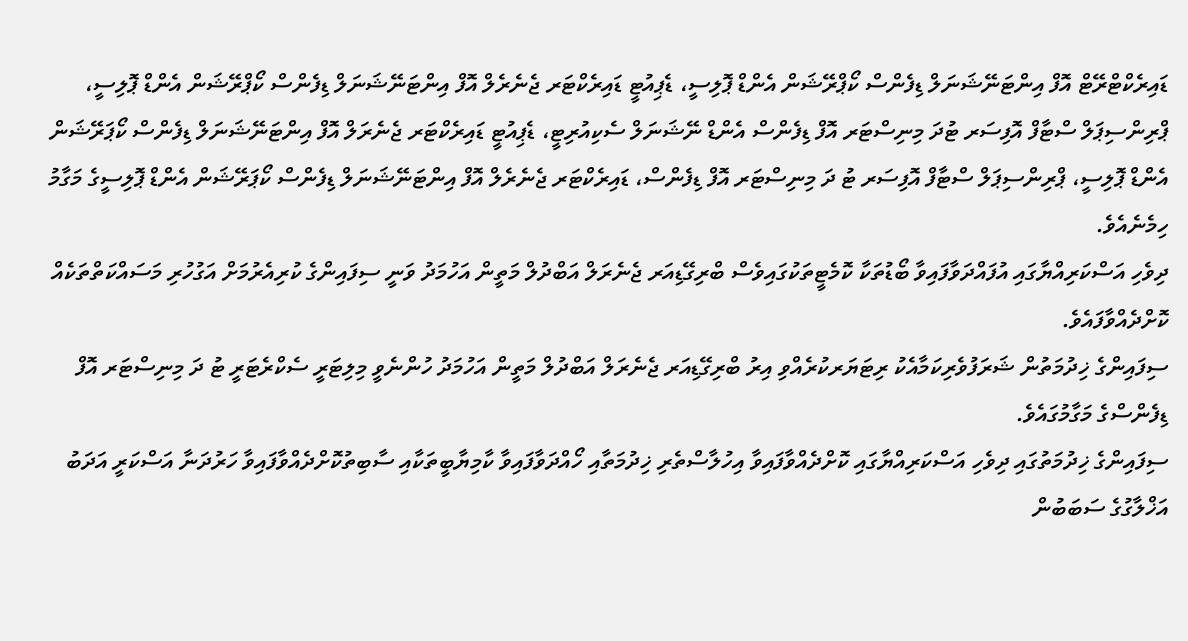ޑައިރެކްޓްރޭޓް އޮފް އިންޓަނޭޝަނަލް ޑިފެންސް ކޯޕްރޭޝަން އެންޑް ޕޮލިސީ، ޑެޕިއުޓީ ޑައިރެކްޓަރ ޖެނެރެލް އޮފް އިންޓަނޭޝަނަލް ޑިފެންސް ކޯޕްރޭޝަން އެންޑް ޕޮލިސީ، ޕްރިންސިޕަލް ސްޓާފް އޮފިސަރ ޓުދަ މިނިސްޓަރ އޮފް ޑިފެންސް އެންޑް ނޭޝަނަލް ސެކިއުރިޓީ، ޑެޕިއުޓީ ޑައިރެކްޓަރ ޖެނެރަލް އޮފް އިންޓަނޭޝަނަލް ޑިފެންސް ކޯޕަރޭޝަން އެންޑް ޕޮލިސީ، ޕްރިންސިޕަލް ސްޓާފް އޮފިސަރ ޓު ދަ މިނިސްޓަރ އޮފް ޑިފެންސް، ޑައިރެކްޓަރ ޖެނެރެލް އޮފް އިންޓަނޭޝަނަލް ޑިފެންސް ކޯޕަރޭޝަން އެންޑް ޕޮލިސީގެ މަގާމު ހިމެނެއެވެ.
ދިވެހި އަސްކަރިއްޔާގައި އުފައްދަވާފައިވާ ބޯޑުތަކާ ކޮމެޓީތަކުގައިވެސް ބްރިގޭޑިއަރ ޖެނެރަލް އަބްދުލް މަތީން އަހުމަދު ވަނީ ސިފައިންގެ ކުރިއެރުމަށް އަގުހުރި މަސައްކަތްތަކެއް ކޮށްދެއްވާފައެވެ.
ސިފައިންގެ ޚިދުމަތުން ޝަރަފުވެރިކަމާއެކު ރިޓަޔަރކުރެއްވި އިރު ބްރިގޭޑިއަރ ޖެނެރަލް އަބްދުލް މަތީން އަހުމަދު ހުންނެވީ މިލިޓަރީ ސެކްރެޓަރީ ޓު ދަ މިނިސްޓަރ އޮފް ޑިފެންސްގެ މަގާމުގައެވެ.
ސިފައިންގެ ޚިދުމަތުގައި ދިވެހި އަސްކަރިއްޔާގައި ކޮށްދެއްވާފައިވާ އިހުލާސްތެރި ޚިދުމަތާއި ހޯއްދަވާފައިވާ ކާމިޔާބީތަކާއި ސާބިތުކޮށްދެއްވާފައިވާ ހަރުދަނާ އަސްކަރީ އަދަބު އަޚްލާގުގެ ސަބަބުން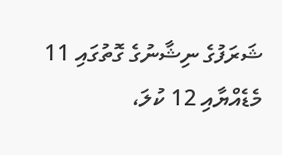ޝަރަފުގެ ނިޝާނުގެ ގޮތުގައި 11 މެޑެއްޔާއި 12 ކުލަ،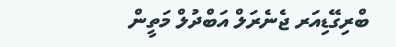ބްރިގޭޑިއަރ ޖެނެރަލް އަބްދުލް މަތީން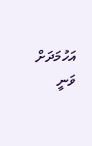އަހުމަދަށް ވަނީ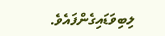ލިބިވަޑައިގެންފައެވެ.